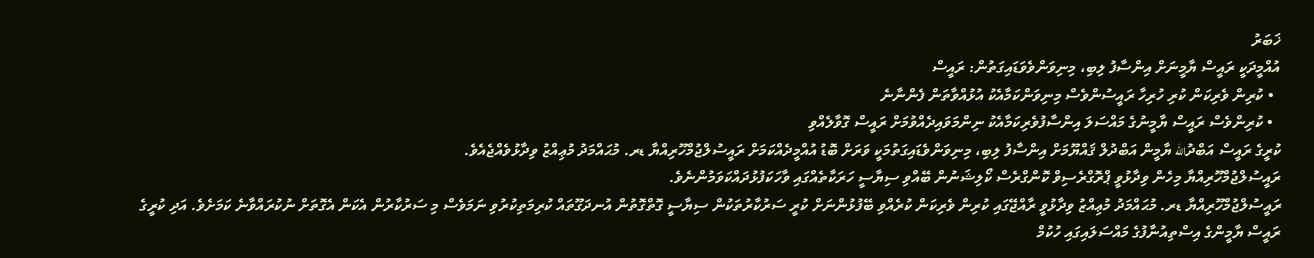ޚަބަރު
އުއްމީދަކީ ރައީސް ޔާމީނަށް އިންސާފު ލިބި، މިނިވަންވެވަޑައިގަތުން: ރައީސް
  • ކުރިން ވެރިކަން ކުރި ހުރިހާ ރައީސުންވެސް މިނިވަންކަމާއެކު އުޅުއްވާތަން ފެންނާނެ
  • ކުރިންވެސް ރައީސް ޔާމީނުގެ މައްސަލަ އިންސާފުވެރިކަމާއެކު ނިންމަވައިދެއްވުމަށް ރައީސް ގޮވާލެއްވި
ކުރީގެ ރައީސް އަބްދުالله ޔާމީން އަބްދުލް ޤައްޔޫމަށް އިންސާފު ލިބި، މިނިވަންވެޑައިގަތުމަކީ ވަރަށް ބޮޑު އުއްމީދެއްކަމަށް ރައީސުލްޖުމްހޫރިއްޔާ ޑރ. މުޙައްމަދު މުޢިއްޒު ވިދާޅުވެއްޖެއެވެ.
ރައީސުލްޖުމްހޫރިއްޔާ މިހެން ވިދާޅުވީ ޕްރޮގްރެސިވް ކޮންގްރެސް ކޯލިޝަނުން ބޭއްވި ސިޔާސީ ހަރަކާތެއްގައި ވާހަކަފުޅުދައްކަވަމުންނެވެ.
ރައީސުލްޖުމްހޫރިއްޔާ ޑރ. މުޙައްމަދު މުޢިއްޒު ވިދާޅުވީ ރާއްޖޭގައި ކުރިން ވެރިކަން ކުރެއްވި ބޭފުޅުންނަށް ކުރީ ސަރުކާރުތަކުން ސިޔާސީ ގޮތްގޮތުން އުނދަގޫތައް ކުރިމަތިކުރުވި ނަމަވެސް މި ސަރުކާރުން އެކަން އެގޮތަށް ނުކުރައްވާނެ ކަމަށެވެ. އަދި ކުރީގެ ރައީސް ޔާމީންގެ އިސްތިއުނާފުގެ މައްސަލައިގައި ހުކުމް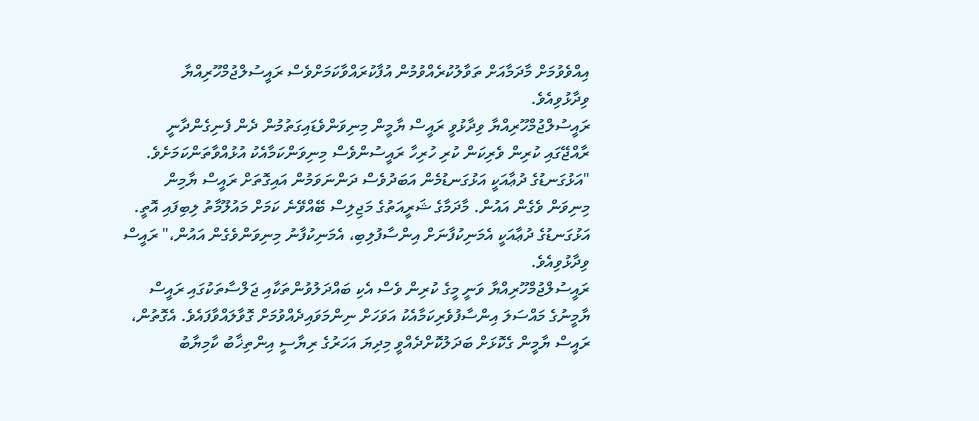އިއްވެވުމަށް މާދަމާއަށް ތަވާލުކުރެއްވުމުން އުފާކުރައްވާކަމަށްވެސް ރައީސުލްޖުމްހޫރިއްޔާ ވިދާޅުވިއެވެ.
ރައީސުލްޖުމްހޫރިއްޔާ ވިދާޅުވީ ރައީސް ޔާމީން މިނިވަންވެޑައިގަތުމުން ދެން ފެނިގެންދާނީ ރާއްޖޭގައި ކުރިން ވެރިކަން ކުރި ހުރިހާ ރައީސުންވެސް މިނިވަންކަމާއެކު އުޅުއްވާތަންކަމަށެވެ.
"އަޅުގަނޑުގެ ދުޢާއަކީ އަޅުގަނޑުމެން އަބަދުވެސް ދަންނަވަމުން އައިގޮތަށް ރައީސް ޔާމިން މިނިވަން ވެގެން އައުން. މާދަމާގެ ޝަރީއަތުގެ މަޖިލިސް ބޭއްވޭނެ ކަމަށް މައުލޫމާތު ލިބިފައި އޮތީ. އަޅުގަނޑުގެ ދުޢާއަކީ އެމަނިކުފާނަށް އިންސާފުލިބި، އެމަނިކުފާނު މިނިވަންވެގެން އައުން،" ރައީސް ވިދާޅުވިއެވެ.
ރައީސުލްޖުމްހޫރިއްޔާ ވަނީ މީގެ ކުރިން ވެސް އެކި ބައްދަލުވުންތަކާއި ޖަލްސާތަކުގައި ރައީސް ޔާމީނުގެ މައްސަލަ އިންސާފުވެރިކަމާއެކު އަވަހަށް ނިންމަވައިދެއްވުމަށް ގޮވާލައްވާފައެވެ. އެގޮތުން، ރައީސް ޔާމީން ގެކޮޅަށް ބަދަލުކޮށްދެއްވީ މިދިޔަ އަހަރުގެ ރިޔާސީ އިންތިޚާބު ކާމިޔާބު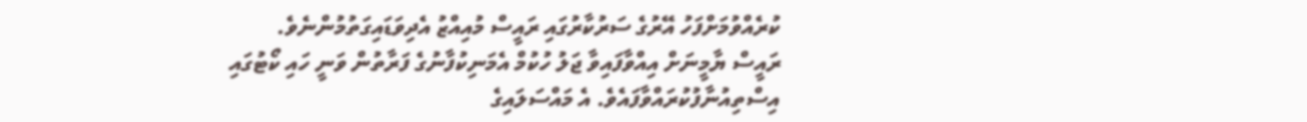ކުރެއްވުމަށްފަހު އޭރުގެ ސަރުކާރުގައި ރައީސް މުއިއްޒު އެދިވަޑައިގަތުމުންނެވެ.
ރައީސް ޔާމީނަށް އިއްވާފައިވާ ޖަލު ހުކުމް އެމަނިކުފާނުގެ ފަރާތުން ވަނީ ހައި ކޯޓުގައި އިސްތިއުނާފުކުރައްވާފައެވެ. އެ މައްސަލައިގެ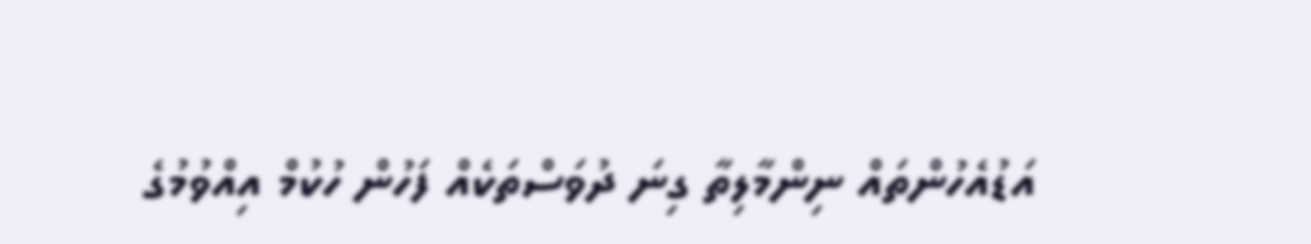އަޑުއެހުންތައް ނިންމާލިތާ ގިނަ ދުވަސްތަކެއް ފަހުން ހުކުމް އިއްވުމުގެ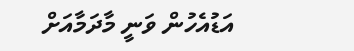އަޑުއެހުން ވަނީ މާދަމާއަށް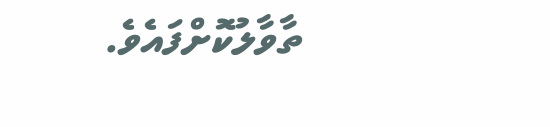ތާވާލުކޮށްފައެވެ.